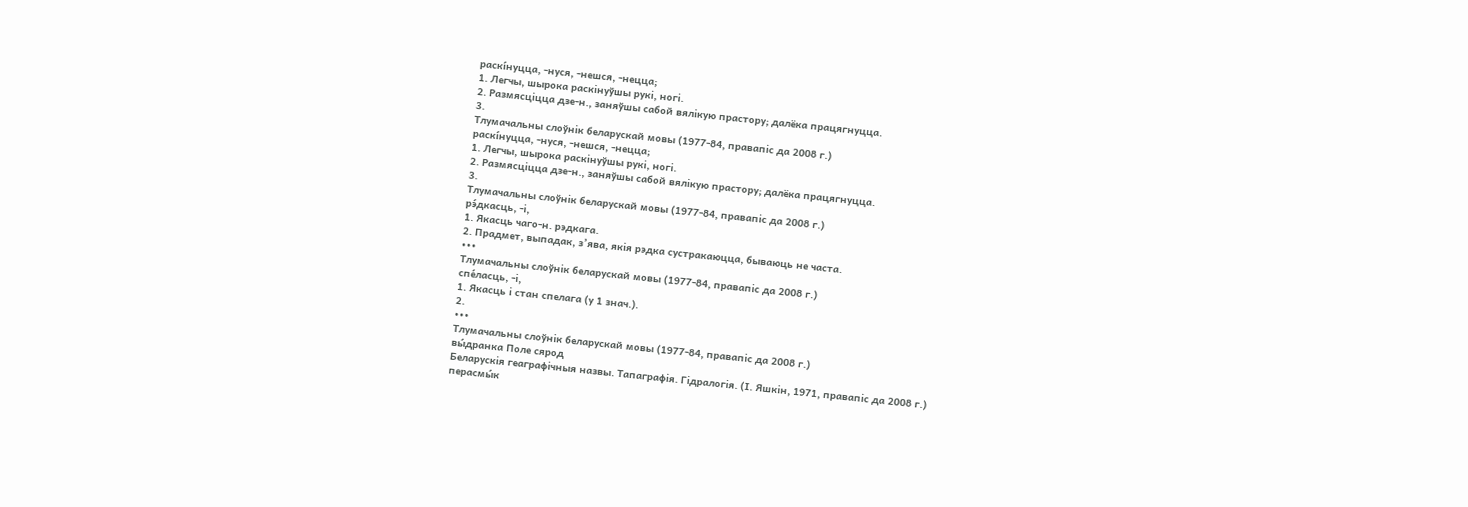раскі́нуцца, ‑нуся, ‑нешся, ‑нецца;
1. Легчы, шырока раскінуўшы рукі, ногі.
2. Размясціцца дзе‑н., заняўшы сабой вялікую прастору; далёка працягнуцца.
3.
Тлумачальны слоўнік беларускай мовы (1977-84, правапіс да 2008 г.)
раскі́нуцца, ‑нуся, ‑нешся, ‑нецца;
1. Легчы, шырока раскінуўшы рукі, ногі.
2. Размясціцца дзе‑н., заняўшы сабой вялікую прастору; далёка працягнуцца.
3.
Тлумачальны слоўнік беларускай мовы (1977-84, правапіс да 2008 г.)
рэ́дкасць, ‑і,
1. Якасць чаго‑н. рэдкага.
2. Прадмет, выпадак, з’ява, якія рэдка сустракаюцца, бываюць не часта.
•••
Тлумачальны слоўнік беларускай мовы (1977-84, правапіс да 2008 г.)
спе́ласць, ‑і,
1. Якасць і стан спелага (у 1 знач.).
2.
•••
Тлумачальны слоўнік беларускай мовы (1977-84, правапіс да 2008 г.)
вы́дранка Поле сярод
Беларускія геаграфічныя назвы. Тапаграфія. Гідралогія. (І. Яшкін, 1971, правапіс да 2008 г.)
перасмы́к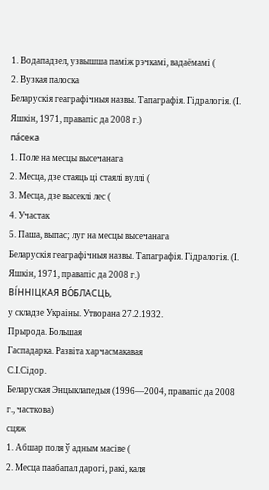1. Водападзел, узвышша паміж рэчкамі, вадаёмамі (
2. Вузкая палоска
Беларускія геаграфічныя назвы. Тапаграфія. Гідралогія. (І. Яшкін, 1971, правапіс да 2008 г.)
па́сека
1. Поле на месцы высечанага
2. Месца, дзе стаяць ці стаялі вуллі (
3. Месца, дзе высеклі лес (
4. Участак
5. Паша, выпас; луг на месцы высечанага
Беларускія геаграфічныя назвы. Тапаграфія. Гідралогія. (І. Яшкін, 1971, правапіс да 2008 г.)
ВІ́ННІЦКАЯ ВО́БЛАСЦЬ,
у складзе Украіны. Утворана 27.2.1932.
Прырода. Большая
Гаспадарка. Развіта харчасмакавая
С.І.Сідор.
Беларуская Энцыклапедыя (1996—2004, правапіс да 2008 г., часткова)
сцяж
1. Абшар поля ў адным масіве (
2. Месца паабапал дарогі, ракі, каля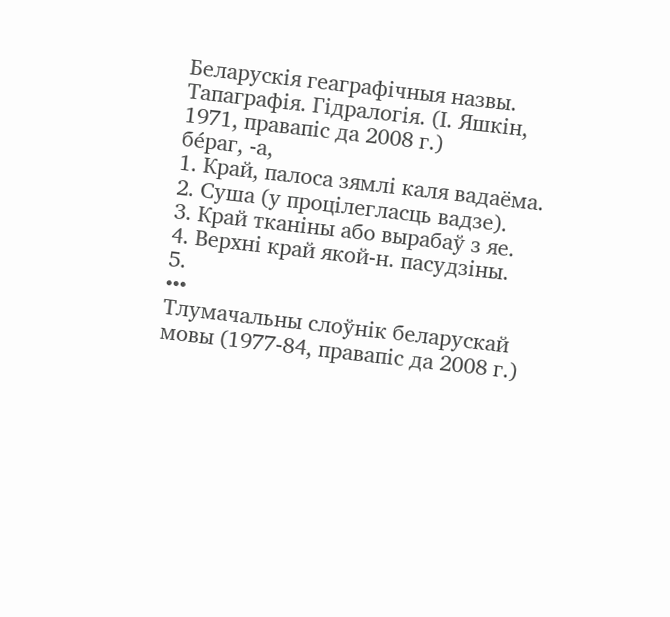Беларускія геаграфічныя назвы. Тапаграфія. Гідралогія. (І. Яшкін, 1971, правапіс да 2008 г.)
бе́раг, ‑а,
1. Край, палоса зямлі каля вадаёма.
2. Суша (у процілегласць вадзе).
3. Край тканіны або вырабаў з яе.
4. Верхні край якой‑н. пасудзіны.
5.
•••
Тлумачальны слоўнік беларускай мовы (1977-84, правапіс да 2008 г.)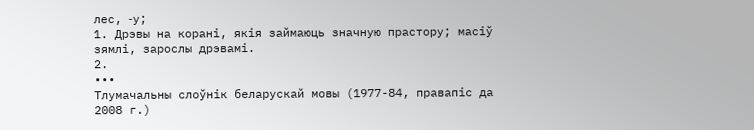лес, ‑у;
1. Дрэвы на корані, якія займаюць значную прастору; масіў зямлі, зарослы дрэвамі.
2.
•••
Тлумачальны слоўнік беларускай мовы (1977-84, правапіс да 2008 г.)